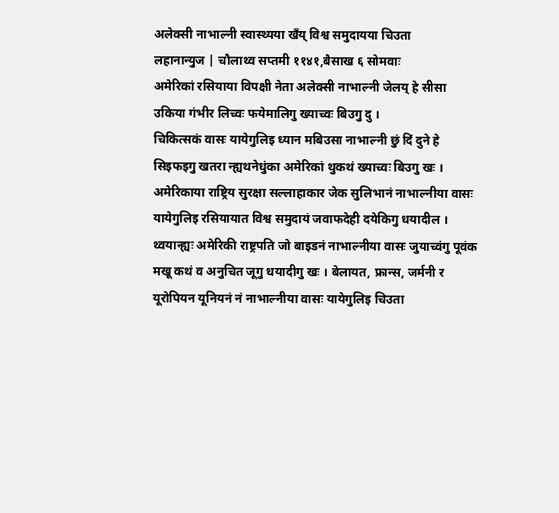अलेक्सी नाभाल्नी स्वास्थ्यया खँय् विश्व समुदायया चिउता
लहानान्युज | चौलाथ्व सप्तमी ११४१,बैसाख ६ सोमवाः
अमेरिकां रसियाया विपक्षी नेता अलेक्सी नाभाल्नी जेलय् हे सीसा उकिया गंभीर लिच्वः फयेमालिगु ख्याच्वः बिउगु दु ।
चिकित्सकं वासः यायेगुलिइ ध्यान मबिउसा नाभाल्नी छुं दिं दुने हे सिइफइगु खतरा न्ह्यथनेधुंका अमेरिकां थुकथं ख्याच्वः बिउगु खः । अमेरिकाया राष्ट्रिय सुरक्षा सल्लाहाकार जेक सुलिभानं नाभाल्नीया वासः यायेगुलिइ रसियायात विश्व समुदायं जवाफदेही दयेकिगु धयादील ।
थ्वयान्ह्यः अमेरिकी राष्ट्रपति जो बाइडनं नाभाल्नीया वासः जुयाच्वंगु पूवंक मखू कथं व अनुचित जूगु धयादीगु खः । बेलायत, फ्रान्स, जर्मनी र यूरोपियन यूनियनं नं नाभाल्नीया वासः यायेगुलिइ चिउता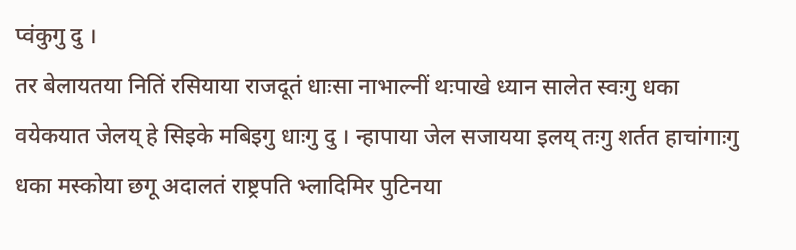प्वंकुगु दु ।
तर बेलायतया नितिं रसियाया राजदूतं धाःसा नाभाल्नीं थःपाखे ध्यान सालेत स्वःगु धका वयेकयात जेलय् हे सिइके मबिइगु धाःगु दु । न्हापाया जेल सजायया इलय् तःगु शर्तत हाचांगाःगु धका मस्कोया छगू अदालतं राष्ट्रपति भ्लादिमिर पुटिनया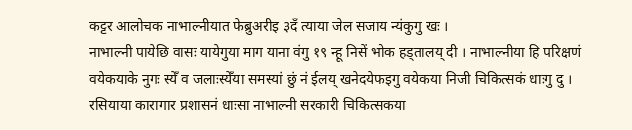कट्टर आलोचक नाभाल्नीयात फेब्रुअरीइ ३दँ त्याया जेल सजाय न्यंकुगु खः ।
नाभाल्नी पायेछि वासः यायेगुया माग याना वंगु १९ न्हू निसें भोक हड्तालय् दी । नाभाल्नीया हि परिक्षणं वयेकयाके नुगः स्येँ व जलाःस्येँया समस्यां छुं नं ईलय् खनेदयेफइगु वयेकया निजी चिकित्सकं धाःगु दु । रसियाया कारागार प्रशासनं धाःसा नाभाल्नी सरकारी चिकित्सकया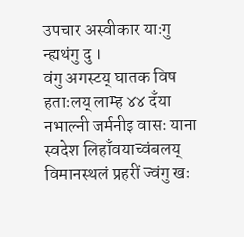उपचार अस्वीकार याःगु न्ह्यथंगु दु ।
वंगु अगस्टय् घातक विष हताःलय् लाम्ह ४४ दँया नभाल्नी जर्मनीइ वासः याना स्वदेश लिहाँवयाच्वंबलय् विमानस्थलं प्रहरीं ज्वंगु खः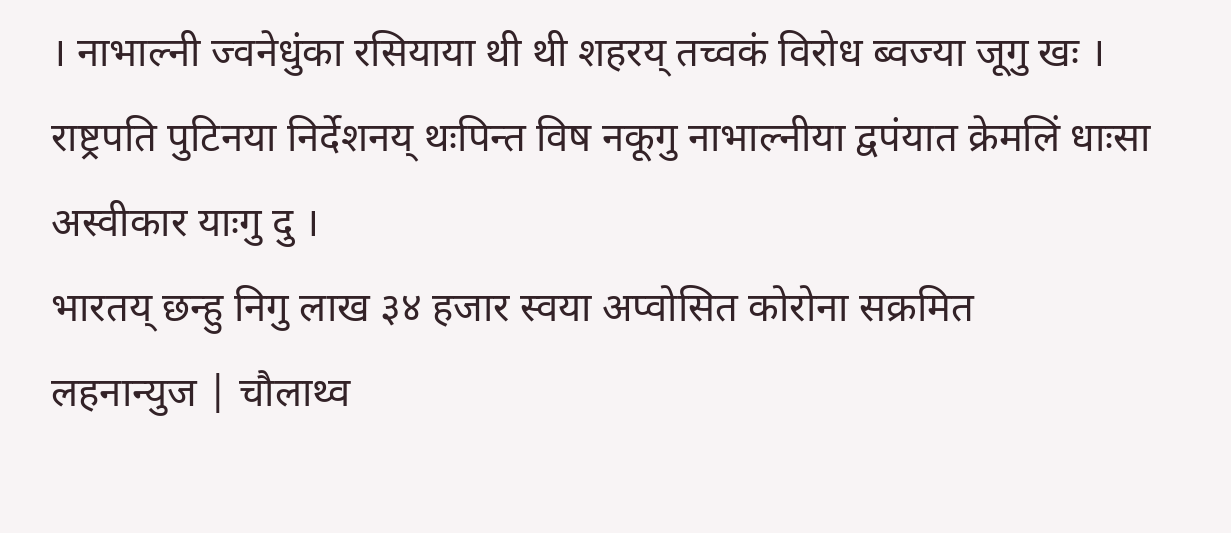। नाभाल्नी ज्वनेधुंका रसियाया थी थी शहरय् तच्वकं विरोध ब्वज्या जूगु खः । राष्ट्रपति पुटिनया निर्देशनय् थःपिन्त विष नकूगु नाभाल्नीया द्वपंयात क्रेमलिं धाःसा अस्वीकार याःगु दु ।
भारतय् छन्हु निगु लाख ३४ हजार स्वया अप्वोसित कोरोना सक्रमित
लहनान्युज | चौलाथ्व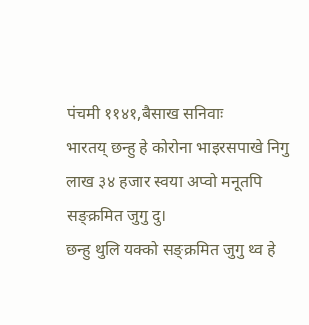पंचमी ११४१,बैसाख सनिवाः
भारतय् छन्हु हे कोरोना भाइरसपाखे निगु लाख ३४ हजार स्वया अप्वो मनूतपि सङ्क्रमित जुगु दु।
छन्हु थुलि यक्को सङ्क्रमित जुगु थ्व हे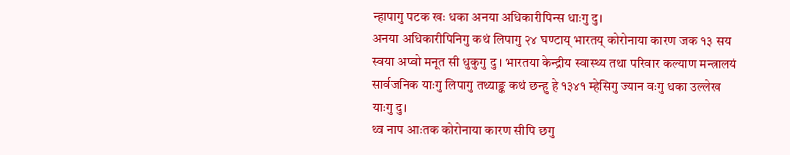न्हापागु पटक खः धका अनया अधिकारीपिन्स धाःगु दु।
अनया अधिकारीपिनिगु कथं लिपागु २४ घण्टाय् भारतय् कोरोनाया कारण जक १३ सय स्वया अप्वो मनूत सी धुकुगु दु । भारतया केन्द्रीय स्वास्थ्य तथा परिवार कल्याण मन्त्रालयं सार्वजनिक याःगु लिपागु तथ्याङ्क कथं छन्हु हे १३४१ म्हेसिगु ज्यान वःगु धका उल्लेख याःगु दु।
थ्व नाप आःतक कोरोनाया कारण सीपि छगु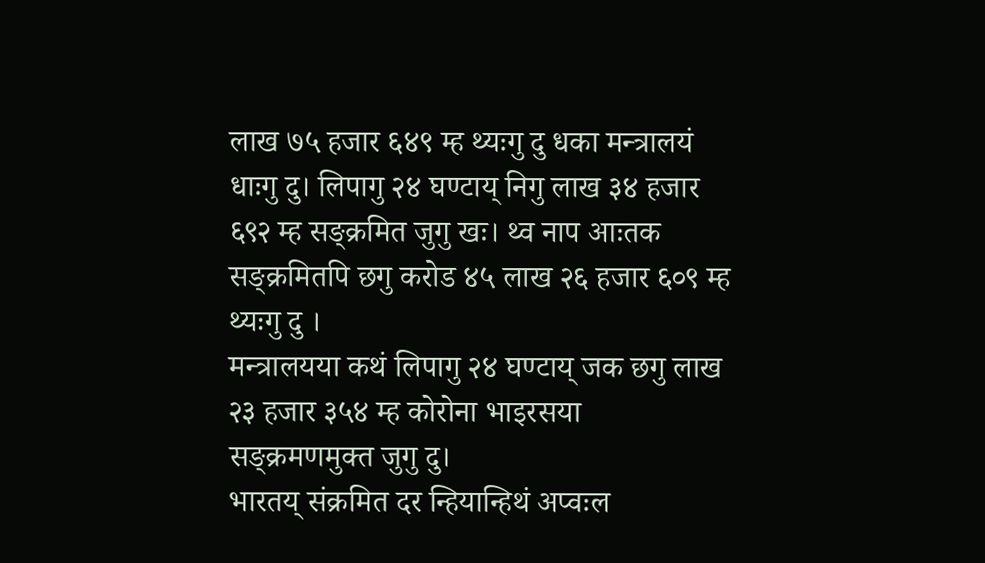लाख ७५ हजार ६४९ म्ह थ्यःगु दु धका मन्त्रालयं धाःगु दु। लिपागु २४ घण्टाय् निगु लाख ३४ हजार ६९२ म्ह सङ्क्रमित जुगु खः। थ्व नाप आःतक सङ्क्रमितपि छगु करोड ४५ लाख २६ हजार ६०९ म्ह थ्यःगु दु ।
मन्त्रालयया कथं लिपागु २४ घण्टाय् जक छगु लाख २३ हजार ३५४ म्ह कोरोना भाइरसया सङ्क्रमणमुक्त जुगु दु।
भारतय् संक्रमित दर न्हियान्हिथं अप्वःल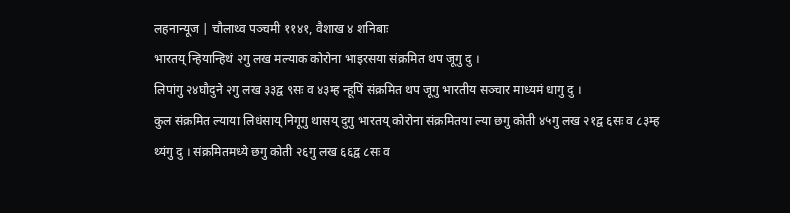लहनान्यूज | चौलाथ्व पञ्चमी ११४१, वैशाख ४ शनिबाः
भारतय् न्हियान्हिथं २गु लख मल्याक कोरोना भाइरसया संक्रमित थप जूगु दु ।
लिपांगु २४घौदुने २गु लख ३३द्व ९सः व ४३म्ह न्हूपिं संक्रमित थप जूगु भारतीय सञ्चार माध्यमं धागु दु ।
कुल संक्रमित ल्याया लिधंसाय् निगूगु थासय् दुगु भारतय् कोरोना संक्रमितया ल्या छगु कोती ४५गु लख २१द्व ६सः व ८३म्ह थ्यंगु दु । संक्रमितमध्ये छगु कोती २६गु लख ६६द्व ८सः व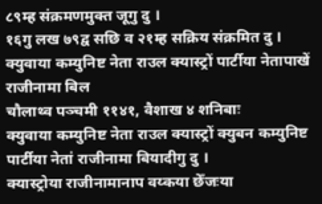८९म्ह संक्रमणमुक्त जूगु दु ।
१६गु लख ७९द्व सछि व २१म्ह सक्रिय संक्रमित दु ।
क्युवाया कम्युनिष्ट नेता राउल क्यास्ट्रों पार्टीया नेतापाखें राजीनामा बिल
चौलाथ्व पञ्चमी ११४१, वैशाख ४ शनिबाः
क्युवाया कम्युनिष्ट नेता राउल क्यास्ट्रों क्युबन कम्युनिष्ट पार्टीया नेतां राजीनामा बियादीगु दु ।
क्यास्ट्रोया राजीनामानाप वय्कया छेँजःया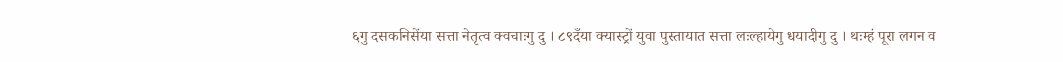६गु दसकनिसेंया सत्ता नेतृत्व क्वचाःगु दु । ८९दँया क्यास्ट्रों युवा पुस्तायात सत्ता लःल्हायेगु धयादीगु दु । थःम्हं पूरा लगन व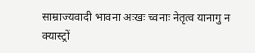साम्राज्यवादी भावना अःखः च्वनाः नेतृत्व यानागु न क्यास्ट्रों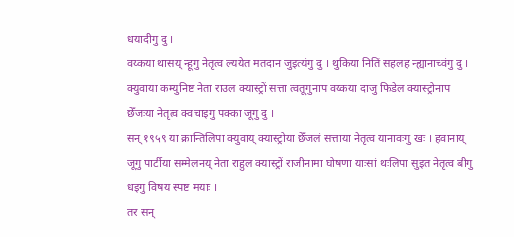धयादीगु दु ।
वय्कया थासय् न्हूगु नेतृत्व ल्ययेत मतदान जुइत्यंगु दु । थुकिया नितिं सहलह न्ह्यानाच्वंगु दु । क्युवाया कम्युनिष्ट नेता राउल क्यास्ट्रों सत्ता त्वतूगुनाप वय्कया दाजु फिडेल क्यास्ट्रोनाप छेँजःया नेतृत्व क्वचाइगु पक्का जूगु दु ।
सन् १९५९ या क्रान्तिलिपा क्युवाय् क्यास्ट्रोया छेँजलं सत्ताया नेतृत्व यानावःगु खः । हवानाय् जूगु पार्टीया सम्मेलनय् नेता राहुल क्यास्ट्रों राजीनामा घोषणा याःसां थःलिपा सुइत नेतृत्व बीगु धइगु विषय स्पष्ट मयाः ।
तर सन्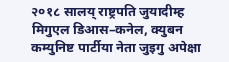२०१८ सालय् राष्ट्रपति जुयादीम्ह मिगुएल डिआस–कनेल, क्युबन कम्युनिष्ट पार्टीया नेता जुइगु अपेक्षा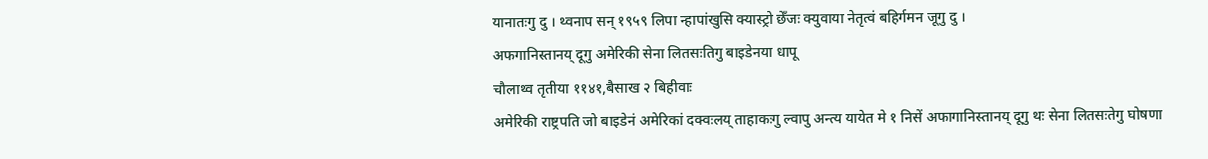यानातःगु दु । थ्वनाप सन् १९५९ लिपा न्हापांखुसि क्यास्ट्रो छेँजः क्युवाया नेतृत्वं बहिर्गमन जूगु दु ।
अफगानिस्तानय् दूगु अमेरिकी सेना लितसःतिगु बाइडेनया धापू
चौलाथ्व तृतीया ११४१,बैसाख २ बिहीवाः
अमेरिकी राष्ट्रपति जो बाइडेनं अमेरिकां दक्वःलय् ताहाकःगु ल्वापु अन्त्य यायेत मे १ निसें अफागानिस्तानय् दूगु थः सेना लितसःतेगु घोषणा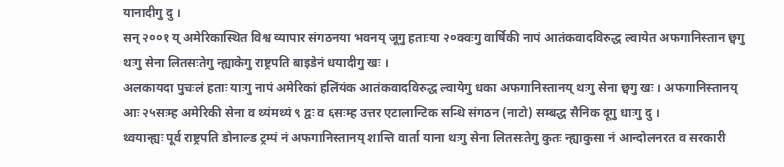यानादीगु दु ।
सन् २००१ य् अमेरिकास्थित विश्व व्यापार संगठनया भवनय् जूगु हताःया २०क्वःगु वार्षिकी नापं आतंकवादविरुद्ध ल्वायेत अफगानिस्तान छ्वगु थःगु सेना लितसःतेगु न्ह्याकेगु राष्ट्रपति बाइडेनं धयादीगु खः ।
अलकायदा पुचःलं हताः याःगु नापं अमेरिकां हलिंयंक आतंकवादविरुद्ध ल्वायेगु धका अफगानिस्तानय् थःगु सेना छ्वगु खः । अफगानिस्तानय् आः २५सःम्ह अमेरिकी सेना व थ्यंमथ्यं ९ द्वः व ६सःम्ह उत्तर एटालान्टिक सन्धि संगठन (नाटो) सम्बद्ध सैनिक दूगु धाःगु दु ।
थ्वयान्ह्यः पूर्व राष्ट्रपति डोनाल्ड ट्रम्पं नं अफगानिस्तानय् शान्ति वार्ता याना थःगु सेना लितसःतेगु कुतः न्ह्याकुसा नं आन्दोलनरत व सरकारी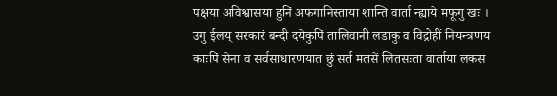पक्षया अविश्वासया हुनिं अफगानिस्ताया शान्ति वार्ता न्ह्याये मफूगु खः ।
उगु ईलय् सरकारं बन्दी दयेकुपिं तालिवानी लडाकु व विद्रोहीं नियन्त्रणय काःपिं सेना व सर्वसाधारणयात छुं सर्त मतसें लितसःता वार्ताया लकस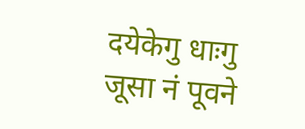दयेकेगु धाःगु जूसा नं पूवने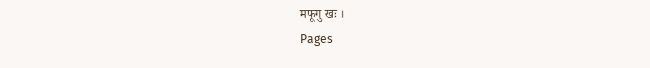मफूगु खः ।
Pages